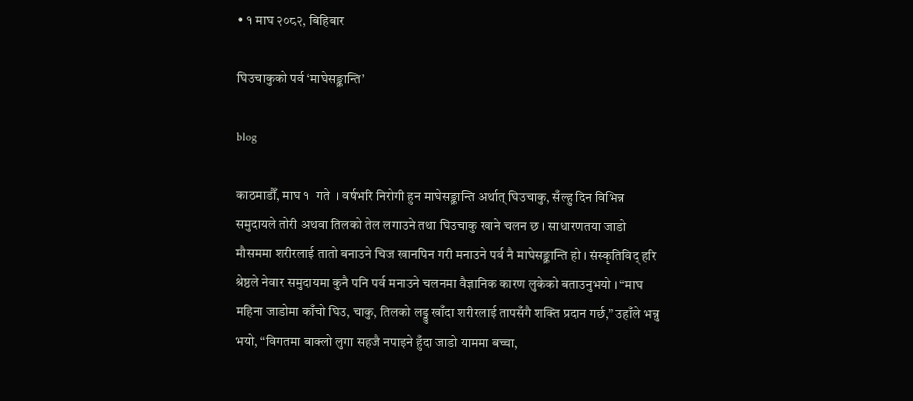• १ माघ २०८२, बिहिबार

घिउचाकुको पर्व ‘माघेसङ्क्रान्ति’

blog

काठमाडौँ, माघ १  गते  । वर्षभरि निरोगी हुन माघेसङ्क्रान्ति अर्थात् घिउचाकु, सँल्हु दिन विभिन्न समुदायले तोरी अथवा तिलको तेल लगाउने तथा घिउचाकु खाने चलन छ । साधारणतया जाडो मौसममा शरीरलाई तातो बनाउने चिज खानपिन गरी मनाउने पर्व नै माघेसङ्क्रान्ति हो । संस्कृतिविद् हरि श्रेष्ठले नेवार समुदायमा कुनै पनि पर्व मनाउने चलनमा वैज्ञानिक कारण लुकेको बताउनुभयो । “माघ महिना जाडोमा काँचो घिउ, चाकु, तिलको लड्डु खाँदा शरीरलाई तापसँगै शक्ति प्रदान गर्छ,” उहाँले भन्नु भयो, “विगतमा बाक्लो लुगा सहजै नपाइने हुँदा जाडो याममा बच्चा,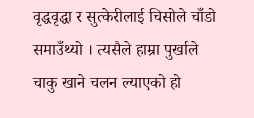वृद्धवृद्धा र सुत्केरीलाई चिसोले चाँडो समाउँथ्यो । त्यसैले हाम्रा पुर्खाले चाकु खाने चलन ल्याएको हो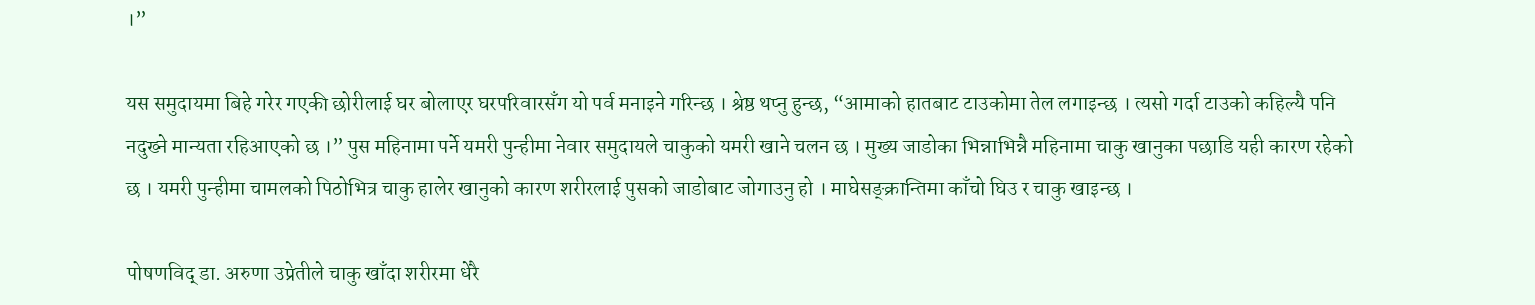।”

यस समुदायमा बिहे गरेर गएकी छोरीलाई घर बोलाएर घरपरिवारसँग यो पर्व मनाइने गरिन्छ । श्रेष्ठ थप्नु हुन्छ, “आमाको हातबाट टाउकोमा तेल लगाइन्छ । त्यसो गर्दा टाउको कहिल्यै पनि नदुख्ने मान्यता रहिआएको छ ।” पुस महिनामा पर्ने यमरी पुन्हीमा नेवार समुदायले चाकुको यमरी खाने चलन छ । मुख्य जाडोका भिन्नाभिन्नै महिनामा चाकु खानुका पछाडि यही कारण रहेको छ । यमरी पुन्हीमा चामलको पिठोभित्र चाकु हालेर खानुको कारण शरीरलाई पुसको जाडोबाट जोगाउनु हो । माघेसङ्क्रान्तिमा काँचो घिउ र चाकु खाइन्छ ।

पोषणविद् डा. अरुणा उप्रेतीले चाकु खाँदा शरीरमा धेरै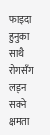फाइदा हुनुका साथै रोगसँग लड्न सक्ने क्षमता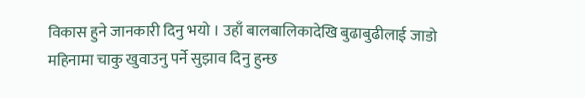विकास हुने जानकारी दिनु भयो । उहाँ बालबालिकादेखि बुढाबुढीलाई जाडो महिनामा चाकु खुवाउनु पर्ने सुझाव दिनु हुन्छ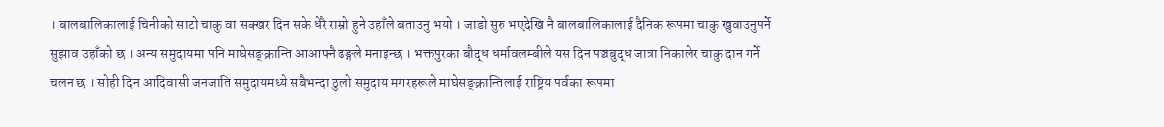। बालबालिकालाई चिनीको साटो चाकु वा सक्खर दिन सके धेरै राम्रो हुने उहाँले बताउनु भयो । जाडो सुरु भएदेखि नै बालबालिकालाई दैनिक रूपमा चाकु खुवाउनुपर्ने सुझाव उहाँको छ । अन्य समुदायमा पनि माघेसङ्क्रान्ति आआफ्नै ढङ्गले मनाइन्छ । भक्तपुरका बौद्ध धर्मावलम्बीले यस दिन पञ्चबुद्ध जात्रा निकालेर चाकु दान गर्ने चलन छ । सोही दिन आदिवासी जनजाति समुदायमध्ये सबैभन्दा ठुलो समुदाय मगरहरूले माघेसङ्क्रान्तिलाई राष्ट्रिय पर्वका रूपमा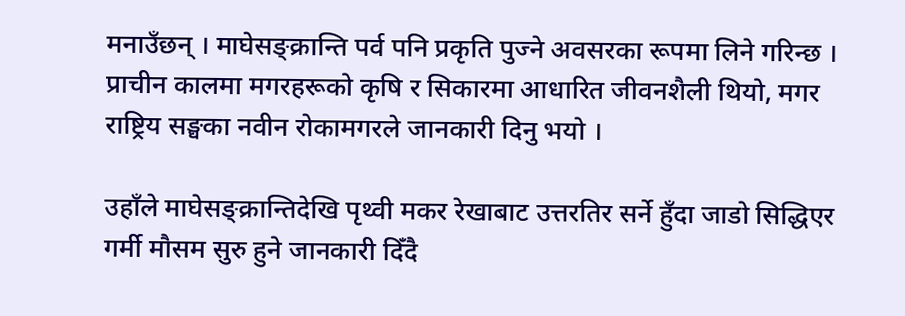मनाउँछन् । माघेसङ्क्रान्ति पर्व पनि प्रकृति पुज्ने अवसरका रूपमा लिने गरिन्छ । प्राचीन कालमा मगरहरूको कृषि र सिकारमा आधारित जीवनशैली थियो, मगर राष्ट्रिय सङ्घका नवीन रोकामगरले जानकारी दिनु भयो ।

उहाँले माघेसङ्क्रान्तिदेखि पृथ्वी मकर रेखाबाट उत्तरतिर सर्ने हुँदा जाडो सिद्धिएर गर्मी मौसम सुरु हुने जानकारी दिँदै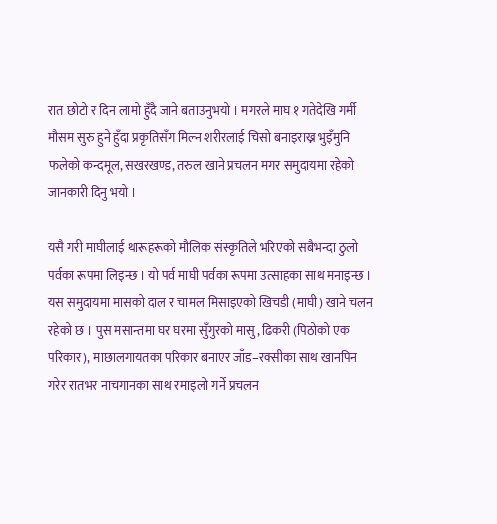रात छोटो र दिन लामो हुँदै जाने बताउनुभयो । मगरले माघ १ गतेदेखि गर्मी मौसम सुरु हुने हुँदा प्रकृतिसँग मिल्न शरीरलाई चिसो बनाइराख्न भुइँमुनि फलेको कन्दमूल, सखरखण्ड, तरुल खाने प्रचलन मगर समुदायमा रहेको जानकारी दिनु भयो ।

यसै गरी माघीलाई थारूहरूको मौलिक संस्कृतिले भरिएको सबैभन्दा ठुलो पर्वका रूपमा लिइन्छ । यो पर्व माघी पर्वका रूपमा उत्साहका साथ मनाइन्छ । यस समुदायमा मासको दाल र चामल मिसाइएको खिचडी (माघी) खाने चलन रहेको छ । पुस मसान्तमा घर घरमा सुँगुरको मासु, ढिकरी (पिठोको एक परिकार), माछालगायतका परिकार बनाएर जाँड–रक्सीका साथ खानपिन गरेर रातभर नाचगानका साथ रमाइलो गर्ने प्रचलन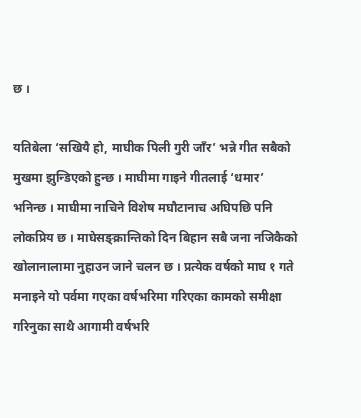छ ।

यतिबेला ‘सखियै हो, माघीक पिली गुरी जाँर’ भन्ने गीत सबैको मुखमा झुन्डिएको हुन्छ । माघीमा गाइने गीतलाई ‘धमार’ भनिन्छ । माघीमा नाचिने विशेष मघौटानाच अघिपछि पनि लोकप्रिय छ । माघेसङ्क्रान्तिको दिन बिहान सबै जना नजिकैको खोलानालामा नुहाउन जाने चलन छ । प्रत्येक वर्षको माघ १ गते मनाइने यो पर्वमा गएका वर्षभरिमा गरिएका कामको समीक्षा गरिनुका साथै आगामी वर्षभरि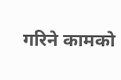गरिने कामको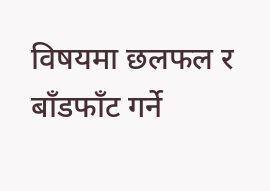विषयमा छलफल र बाँडफाँट गर्ने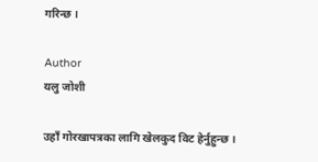गरिन्छ ।

Author
यलु जोशी

उहाँ गोरखापत्रका लागि खेलकुद विट हेर्नुहुन्छ ।